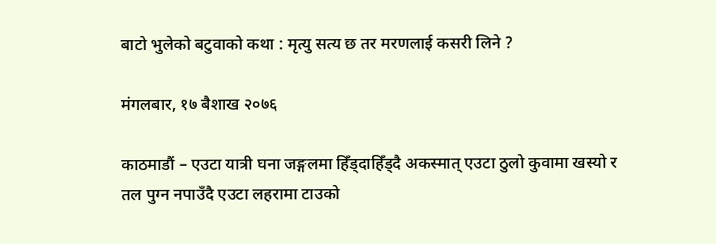बाटो भुलेको बटुवाको कथा : मृत्यु सत्य छ तर मरणलाई कसरी लिने ?

मंगलबार, १७ बैशाख २०७६

काठमाडौं – एउटा यात्री घना जङ्गलमा हिँड्दाहिँड्दै अकस्मात् एउटा ठुलो कुवामा खस्यो र तल पुग्न नपाउँदै एउटा लहरामा टाउको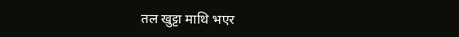तल खुट्टा माथि भएर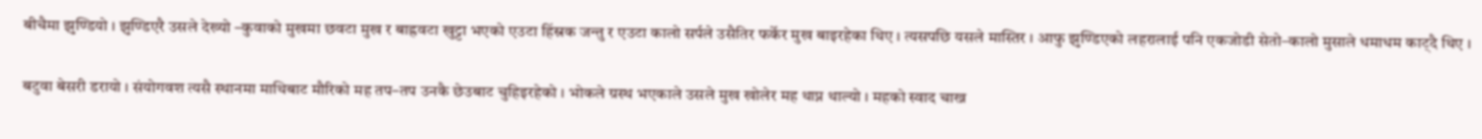बीचैमा झुण्डियो । झुण्डिएरै उसले देख्यो –कुवाको मुखमा छवटा मुख र बाह्रवटा खुट्टा भएको एउटा हिंस्रक जन्तु र एउटा कालो सर्पले उसैतिर फर्केर मुख बाइरहेका थिए । त्यसपछि यसले मास्तिर । आफु झुण्डिएको लहरालाई पनि एकजोडी सेतो–कालो मुसाले धमाधम काट्दै थिए ।

बटुवा बेसरी डरायो । संयोगवश त्यसै स्थानमा माथिबाट मौरिको मह तप–तप उनकै छेउबाट चुहिइरहेको । भोकले ग्रस्थ भएकाले उसले मुख खोलेर मह थाप्न थाल्यो । महको स्वाद चाख्न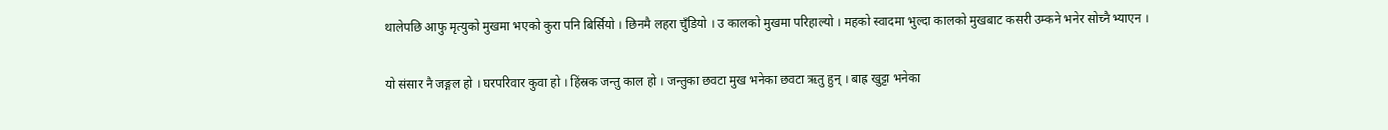थालेपछि आफु मृत्युको मुखमा भएको कुरा पनि बिर्सियो । छिनमै लहरा चुँडियो । उ कालको मुखमा परिहाल्यो । महको स्वादमा भुल्दा कालको मुखबाट कसरी उम्कने भनेर सोच्नै भ्याएन ।

यो संसार नै जङ्गल हो । घरपरिवार कुवा हो । हिंस्रक जन्तु काल हो । जन्तुका छवटा मुख भनेका छवटा ऋतु हुन् । बाह्र खुट्टा भनेका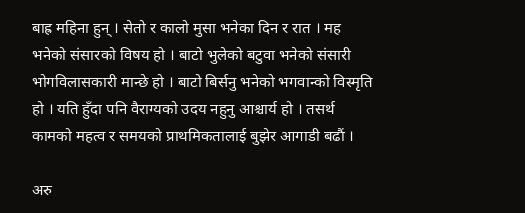बाह्र महिना हुन् । सेतो र कालो मुसा भनेका दिन र रात । मह भनेको संसारको विषय हो । बाटो भुलेको बटुवा भनेको संसारी भोगविलासकारी मान्छे हो । बाटो बिर्सनु भनेको भगवान्को विस्मृति हो । यति हुँदा पनि वैराग्यको उदय नहुनु आश्चार्य हो । तसर्थ कामको महत्व र समयको प्राथमिकतालाई बुझेर आगाडी बढौं ।

अरु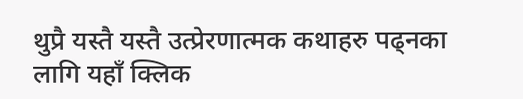थुप्रै यस्तै यस्तै उत्प्रेरणात्मक कथाहरु पढ्नका लागि यहाँ क्लिक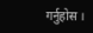गर्नुहोस ।